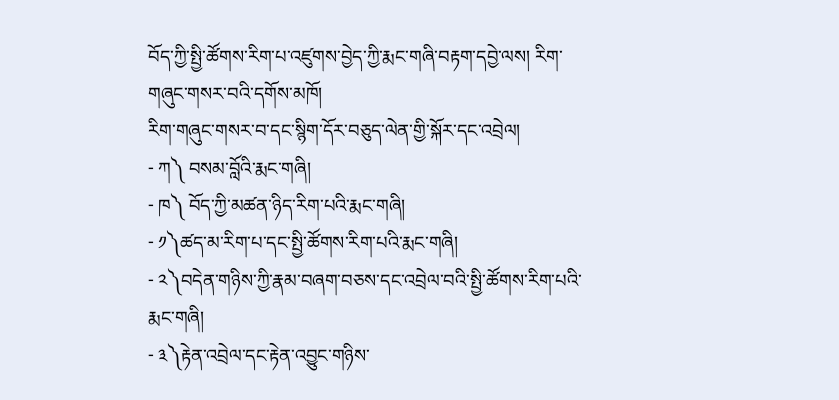བོད་ཀྱི་སྤྱི་ཚོགས་རིག་པ་འཛུགས་བྱེད་ཀྱི་རྨང་གཞི་བརྟག་དབྱེ་ལས། རིག་གཞུང་གསར་བའི་དགོས་མཁོ།
རིག་གཞུང་གསར་བ་དང་སྙིག་དོར་བཅུད་ལེན་གྱི་སྐོར་དང་འབྲེལ།
- ཀ༽ བསམ་བློའི་རྨང་གཞི།
- ཁ༽ བོད་ཀྱི་མཚན་ཉིད་རིག་པའི་རྨང་གཞི།
- ༡༽ཚད་མ་རིག་པ་དང་སྤྱི་ཚོགས་རིག་པའི་རྨང་གཞི།
- ༢༽བདེན་གཉིས་ཀྱི་རྣམ་བཞག་བཅས་དང་འབྲེལ་བའི་སྤྱི་ཚོགས་རིག་པའི་རྨང་གཞི།
- ༣༽རྟེན་འབྲེལ་དང་རྟེན་འབྱུང་གཉིས་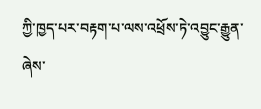ཀྱི་ཁྱད་པར་བརྟག་པ་ལས་འཕྲོས་ཏེ་འབྱུང་རྒྱུན་ཞེས་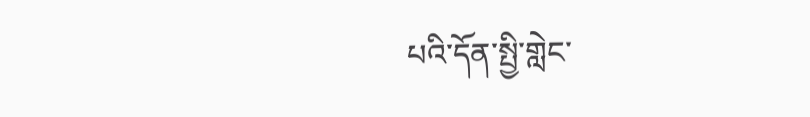པའི་དོན་སྤྱི་གླེང་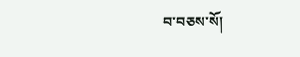བ་བཅས་སོ།